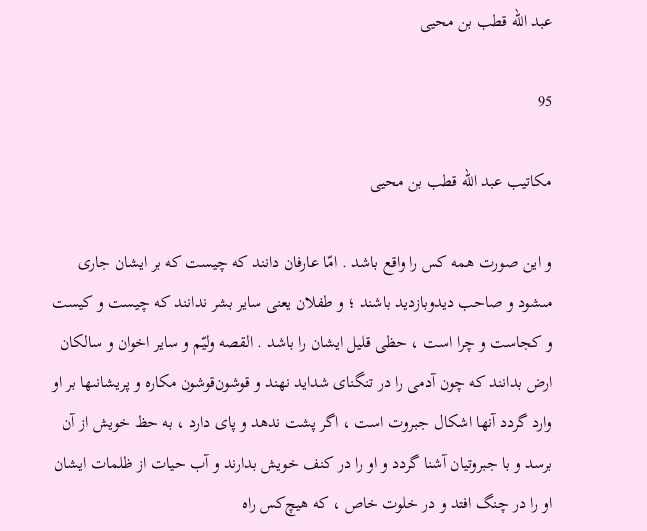عبد الله قطب بن محيى

95

مكاتيب عبد الله قطب بن محيى

و اين صورت همه كس را واقع باشد . امّا عارفان دانند كه چيست كه بر ايشان جارى مىشود و صاحب ديدوبازديد باشند ؛ و طفلان يعنى ساير بشر ندانند كه چيست و كيست و كجاست و چرا است ، حظى قليل ايشان را باشد . القصه وليّم و ساير اخوان و سالكان ارض بدانند كه چون آدمى را در تنگناى شدايد نهند و قوشون‌قوشون مكاره و پريشانىها بر او وارد گردد آنها اشكال جبروت است ، اگر پشت ندهد و پاى دارد ، به حظ خويش از آن برسد و با جبروتيان آشنا گردد و او را در كنف خويش بدارند و آب حيات از ظلمات ايشان او را در چنگ افتد و در خلوت خاص ، كه هيچ‌كس راه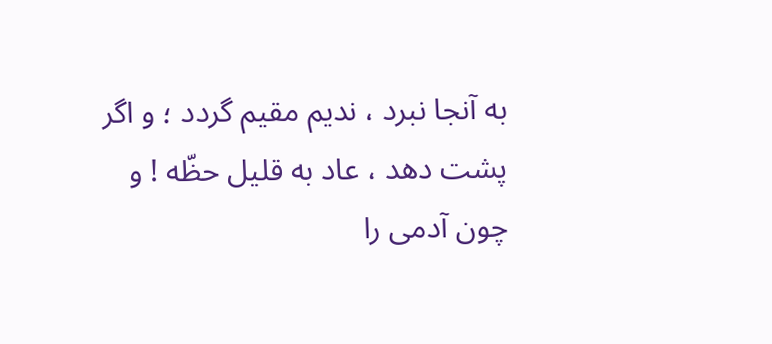به آنجا نبرد ، نديم مقيم گردد ؛ و اگر پشت دهد ، عاد به قليل حظّه ! و چون آدمى را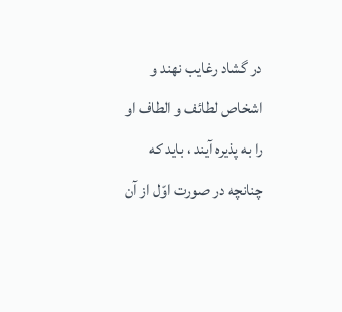در گشاد رغايب نهند و اشخاص لطائف و الطاف او را به پذيره آيند ، بايد كه چنانچه در صورت اوّل از آن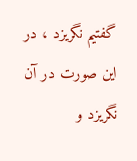گفتيم نگريزد ، در اين صورت در آن نگريزد و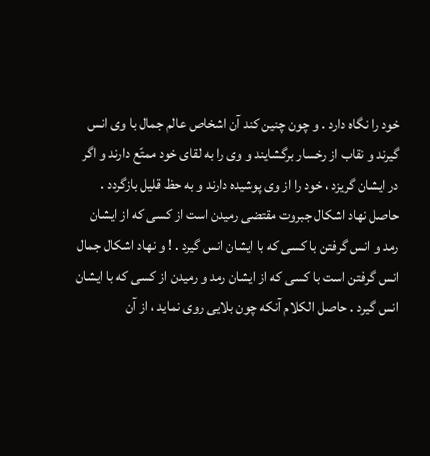خود را نگاه دارد . و چون چنين كند آن اشخاص عالم جمال با وى انس گيرند و نقاب از رخسار برگشايند و وى را به لقاى خود ممتّع دارند و اگر در ايشان گريزد ، خود را از وى پوشيده دارند و به حظ قليل بازگردد . حاصل نهاد اشكال جبروت مقتضى رميدن است از كسى كه از ايشان رمد و انس گرفتن با كسى كه با ايشان انس گيرد . ! و نهاد اشكال جمال انس گرفتن است با كسى كه از ايشان رمد و رميدن از كسى كه با ايشان انس گيرد . حاصل الكلام آنكه چون بلايى روى نمايد ، از آن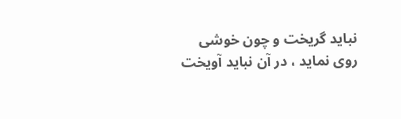نبايد گريخت و چون خوشى روى نمايد ، در آن نبايد آويخت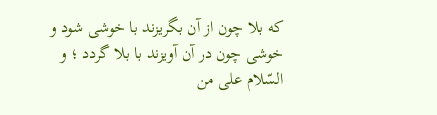كه بلا چون از آن بگريزند با خوشى شود و خوشى چون در آن آويزند با بلا گردد ؛ و السّلام على من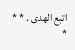اتبع الهدى . * * *